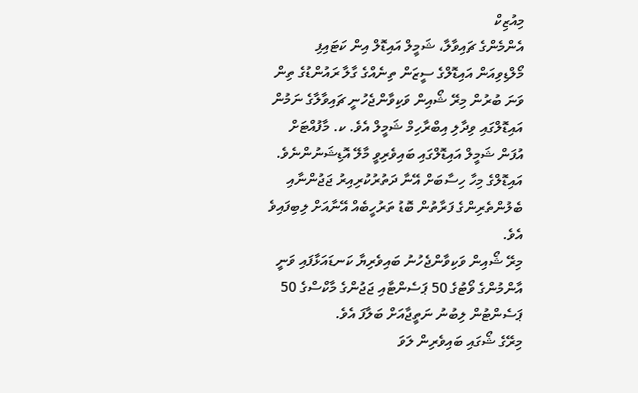މިއުޒިކް
އެންމެންގެ ޗައިވާލާ، ޝަމީލް އައިޑޮލް އިން ކަޓައިފި
މޯލްޑިވިއަން އައިޑޮލްގެ ސީޒަން ތިނެއްގެ ގާލާ ރައުންޑުގެ ތިން ވަނަ ބުރުން މިރޭ ޝޯއިން ވަކިވާންޖެހުނީ ޗައިވާލާގެ ނަމުން އައިޑޮލްގައި ވިދާލި އިބްރާހިމް ޝަމީލް އެވެ. ކ. މާފުއްޓަށް އުފަން ޝަމީލް އައިޑޮލްގައި ބައިވެރިވީ މާލޭ އޮޑިޝަނުންނެވެ. އައިޑޮލްގެ މިހާ ހިސާބަށް އޭނާ ދަތުރުކުރިއިރު ޖަޖުންނާއި ބެލުންތެރިންގެ ފަރާތުން ބޮޑު ތަރުހީބެއް އޭނާއަށް ލިބިފައިވެ އެވެ.
މިރޭ ޝޯއިން ވަކިވާންޖެހުނު ބައިވެރިޔާ ކަނޑައަޅާފައި ވަނީ އާންމުންގެ ވޯޓުގެ 50 ޕަސެންޓާއި ޖަޖުންގެ މާކްސްގެ 50 ޕަސެންޓުން ލިބުނު ނަތީޖާއަށް ބަލާފަ އެވެ.
މިރޭގެ ޝޯގައި ބައިވެރިން ލަވަ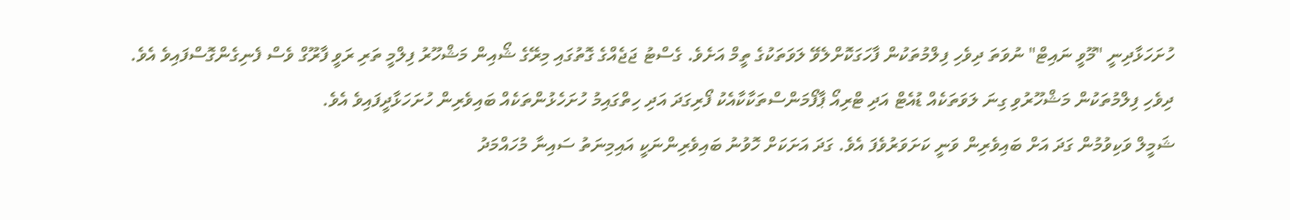ހުށަހަޅާދިނީ "މޫވީ ނައިޓް" ނުވަތަ ދިވެހި ފިލްމުތަކުން ފާހަގަކޮށްލެވޭ ލަވަތަކުގެ ތީމް އަށެވެ. ގެސްޓު ޖަޖެއްގެ ގޮތުގައި މިރޭގެ ޝޯއިން މަޝްހޫރު ފިލްމީ ތަރި ރަވީ ފާރޫގް ވެސް ފެނިގެންގޮސްފައިވެ އެވެ. ދިވެހި ފިލްމުތަކުން މަޝްހޫރުވި ގިނަ ލަވަތަކެއް ޑުއެޓް އަދި ޓްރިއޯ ޕާފޯމަންސްތަކާކާއެކު ފޯރިގަދަ އަދި ހިތްގައިމު ހުށަހެޅުންތަކެއް ބައިވެރިން ހުށަހަޅާދީފައިވެ އެވެ.
ޝަމީލް ވަކިވުމުން ގަދަ އަށް ބައިވެރިން ވަނީ ކަށަވަރުވެފަ އެވެ. ގަދަ އަށަކަށް ހޮވުނު ބައިވެރިންނަކީ އައިމިނަތު ސައިނާ މުހައްމަދު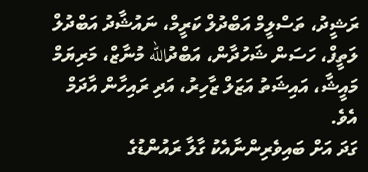ރަޝީދު، ތަސްލީމް އަބްދުލް ކަރީމް، ނައުޝާދު އަބްދުލް ލަތީފް، ހަސަން ޝަހުދާން، އަބްދުالله މުނާޒް، މަރިޔަމް މައީޝާ، އައިޝަތު އަޒަލް ޒާހިރު، އަދި ރައިހާން އާދަމް އެވެ.
ގަދަ އަށް ބައިވެރިންނާއެކު ގާލާ ރައުންޑުގެ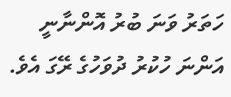ހަތަރު ވަނަ ބުރު އޮންނާނީ އަންނަ ހުކުރު ދުވަހުގެ ރޭގަ އެވެ.